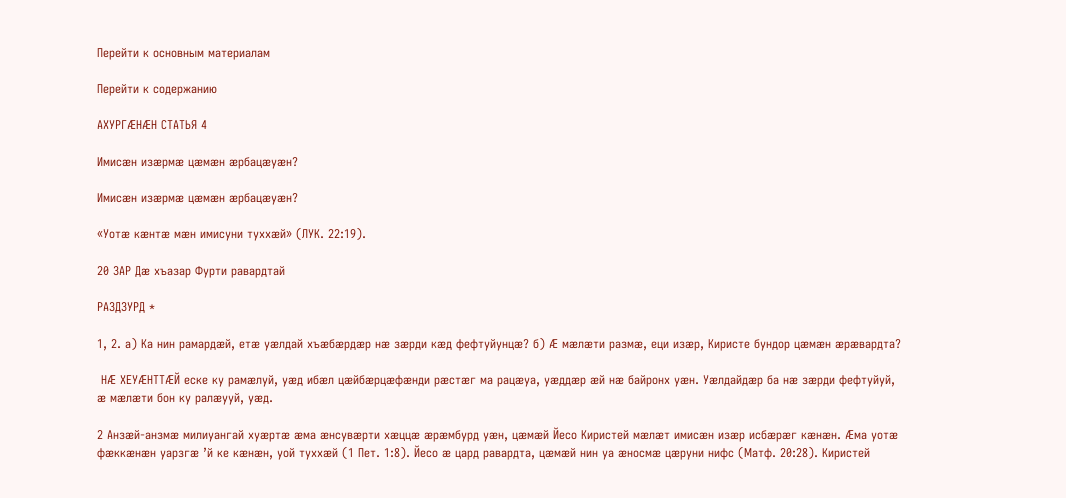Перейти к основным материалам

Перейти к содержанию

АХУРГӔНӔН СТАТЬЯ 4

Имисӕн изӕрмӕ цӕмӕн ӕрбацӕуӕн?

Имисӕн изӕрмӕ цӕмӕн ӕрбацӕуӕн?

«Уотӕ кӕнтӕ мӕн имисуни туххӕй» (ЛУК. 22:19).

20 ЗАР Дӕ хъазар Фурти равардтай

РАЗДЗУРД *

1, 2. а) Ка нин рамардӕй, етӕ уӕлдай хъӕбӕрдӕр нӕ зӕрди кӕд фефтуйунцӕ? б) Ӕ мӕлӕти размӕ, еци изӕр, Киристе бундор цӕмӕн ӕрӕвардта?

 НӔ ХЕУӔНТТӔЙ еске ку рамӕлуй, уӕд ибӕл цӕйбӕрцӕфӕнди рӕстӕг ма рацӕуа, уӕддӕр ӕй нӕ байронх уӕн. Уӕлдайдӕр ба нӕ зӕрди фефтуйуй, ӕ мӕлӕти бон ку ралӕууй, уӕд.

2 Анзӕй-анзмӕ милиуангай хуӕртӕ ӕма ӕнсувӕрти хӕццӕ ӕрӕмбурд уӕн, цӕмӕй Йесо Киристей мӕлӕт имисӕн изӕр исбӕрӕг кӕнӕн. Ӕма уотӕ фӕккӕнӕн уарзгӕ ’й ке кӕнӕн, уой туххӕй (1 Пет. 1:8). Йесо ӕ цард равардта, цӕмӕй нин уа ӕносмӕ цӕруни нифс (Матф. 20:28). Киристей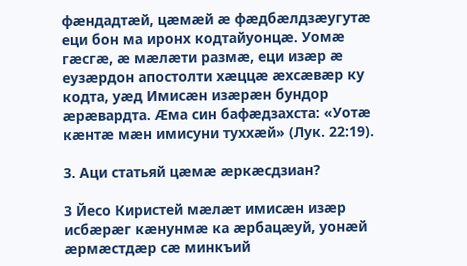фӕндадтӕй, цӕмӕй ӕ фӕдбӕлдзӕугутӕ еци бон ма иронх кодтайуонцӕ. Уомӕ гӕсгӕ, ӕ мӕлӕти размӕ, еци изӕр ӕ еузӕрдон апостолти хӕццӕ ӕхсӕвӕр ку кодта, уӕд Имисӕн изӕрӕн бундор ӕрӕвардта. Ӕма син бафӕдзахста: «Уотӕ кӕнтӕ мӕн имисуни туххӕй» (Лук. 22:19).

3. Аци статьяй цӕмӕ ӕркӕсдзиан?

3 Йесо Киристей мӕлӕт имисӕн изӕр исбӕрӕг кӕнунмӕ ка ӕрбацӕуй, уонӕй ӕрмӕстдӕр сӕ минкъий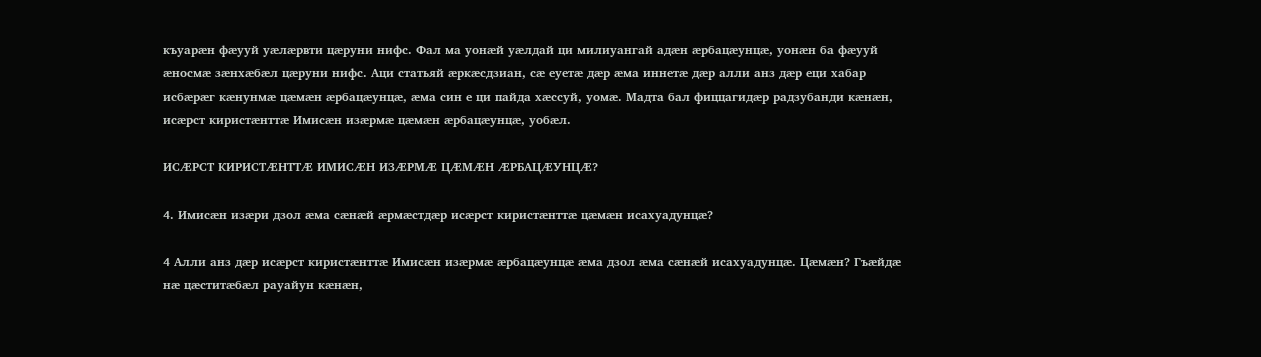къуарӕн фӕууй уӕлӕрвти цӕруни нифс. Фал ма уонӕй уӕлдай ци милиуангай адӕн ӕрбацӕунцӕ, уонӕн ба фӕууй ӕносмӕ зӕнхӕбӕл цӕруни нифс. Аци статьяй ӕркӕсдзиан, сӕ еуетӕ дӕр ӕма иннетӕ дӕр алли анз дӕр еци хабар исбӕрӕг кӕнунмӕ цӕмӕн ӕрбацӕунцӕ, ӕма син е ци пайда хӕссуй, уомӕ. Мадта бал фиццагидӕр радзубанди кӕнӕн, исӕрст киристӕнттӕ Имисӕн изӕрмӕ цӕмӕн ӕрбацӕунцӕ, уобӕл.

ИСӔРСТ КИРИСТӔНТТӔ ИМИСӔН ИЗӔРМӔ ЦӔМӔН ӔРБАЦӔУНЦӔ?

4. Имисӕн изӕри дзол ӕма сӕнӕй ӕрмӕстдӕр исӕрст киристӕнттӕ цӕмӕн исахуадунцӕ?

4 Алли анз дӕр исӕрст киристӕнттӕ Имисӕн изӕрмӕ ӕрбацӕунцӕ ӕма дзол ӕма сӕнӕй исахуадунцӕ. Цӕмӕн? Гъӕйдӕ нӕ цӕститӕбӕл рауайун кӕнӕн,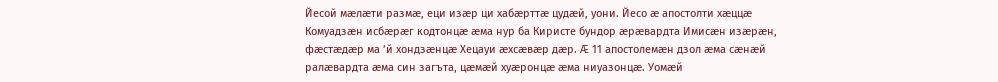Йесой мӕлӕти размӕ, еци изӕр ци хабӕрттӕ цудӕй, уони. Йесо ӕ апостолти хӕццӕ Комуадзӕн исбӕрӕг кодтонцӕ ӕма нур ба Киристе бундор ӕрӕвардта Имисӕн изӕрӕн, фӕстӕдӕр ма ’й хондзӕнцӕ Хецауи ӕхсӕвӕр дӕр. Ӕ 11 апостолемӕн дзол ӕма сӕнӕй ралӕвардта ӕма син загъта, цӕмӕй хуӕронцӕ ӕма ниуазонцӕ. Уомӕй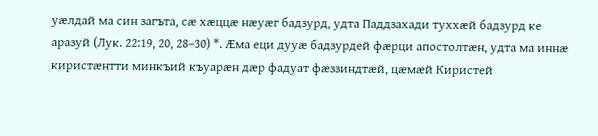уӕлдай ма син загъта, сӕ хӕццӕ нӕуӕг бадзурд, удта Паддзахади туххӕй бадзурд ке аразуй (Лук. 22:19, 20, 28–30) *. Ӕма еци дууӕ бадзурдей фӕрци апостолтӕн, удта ма иннӕ киристӕнтти минкъий къуарӕн дӕр фадуат фӕззиндтӕй, цӕмӕй Киристей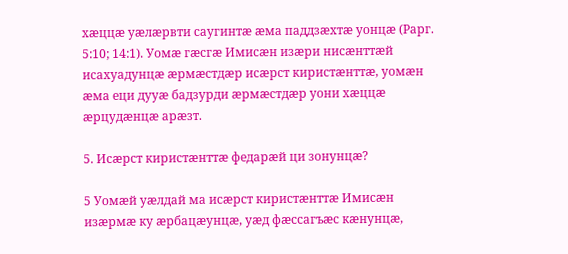хӕццӕ уӕлӕрвти саугинтӕ ӕма паддзӕхтӕ уонцӕ (Рарг. 5:10; 14:1). Уомӕ гӕсгӕ Имисӕн изӕри нисӕнттӕй исахуадунцӕ ӕрмӕстдӕр исӕрст киристӕнттӕ, уомӕн ӕма еци дууӕ бадзурди ӕрмӕстдӕр уони хӕццӕ ӕрцудӕнцӕ арӕзт.

5. Исӕрст киристӕнттӕ федарӕй ци зонунцӕ?

5 Уомӕй уӕлдай ма исӕрст киристӕнттӕ Имисӕн изӕрмӕ ку ӕрбацӕунцӕ, уӕд фӕссагъӕс кӕнунцӕ,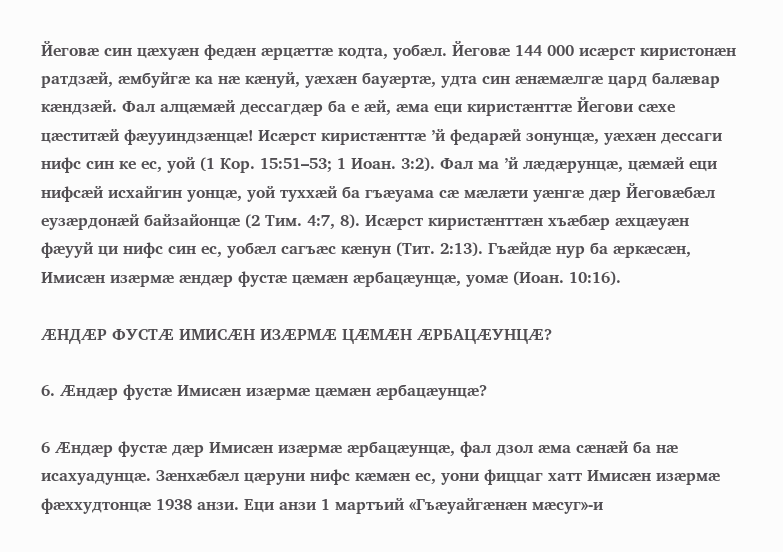Йеговӕ син цӕхуӕн федӕн ӕрцӕттӕ кодта, уобӕл. Йеговӕ 144 000 исӕрст киристонӕн ратдзӕй, ӕмбуйгӕ ка нӕ кӕнуй, уӕхӕн бауӕртӕ, удта син ӕнӕмӕлгӕ цард балӕвар кӕндзӕй. Фал алцӕмӕй дессагдӕр ба е ӕй, ӕма еци киристӕнттӕ Йегови сӕхе цӕститӕй фӕууиндзӕнцӕ! Исӕрст киристӕнттӕ ’й федарӕй зонунцӕ, уӕхӕн дессаги нифс син ке ес, уой (1 Кор. 15:51–53; 1 Иоан. 3:2). Фал ма ’й лӕдӕрунцӕ, цӕмӕй еци нифсӕй исхайгин уонцӕ, уой туххӕй ба гъӕуама сӕ мӕлӕти уӕнгӕ дӕр Йеговӕбӕл еузӕрдонӕй байзайонцӕ (2 Тим. 4:7, 8). Исӕрст киристӕнттӕн хъӕбӕр ӕхцӕуӕн фӕууй ци нифс син ес, уобӕл сагъӕс кӕнун (Тит. 2:13). Гъӕйдӕ нур ба ӕркӕсӕн, Имисӕн изӕрмӕ ӕндӕр фустӕ цӕмӕн ӕрбацӕунцӕ, уомӕ (Иоан. 10:16).

ӔНДӔР ФУСТӔ ИМИСӔН ИЗӔРМӔ ЦӔМӔН ӔРБАЦӔУНЦӔ?

6. Ӕндӕр фустӕ Имисӕн изӕрмӕ цӕмӕн ӕрбацӕунцӕ?

6 Ӕндӕр фустӕ дӕр Имисӕн изӕрмӕ ӕрбацӕунцӕ, фал дзол ӕма сӕнӕй ба нӕ исахуадунцӕ. Зӕнхӕбӕл цӕруни нифс кӕмӕн ес, уони фиццаг хатт Имисӕн изӕрмӕ фӕххудтонцӕ 1938 анзи. Еци анзи 1 мартъий «Гъӕуайгӕнӕн мӕсуг»-и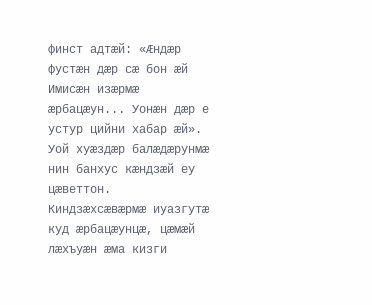финст адтӕй: «Ӕндӕр фустӕн дӕр сӕ бон ӕй Имисӕн изӕрмӕ ӕрбацӕун... Уонӕн дӕр е устур цийни хабар ӕй». Уой хуӕздӕр балӕдӕрунмӕ нин банхус кӕндзӕй еу цӕветтон. Киндзӕхсӕвӕрмӕ иуазгутӕ куд ӕрбацӕунцӕ, цӕмӕй лӕхъуӕн ӕма кизги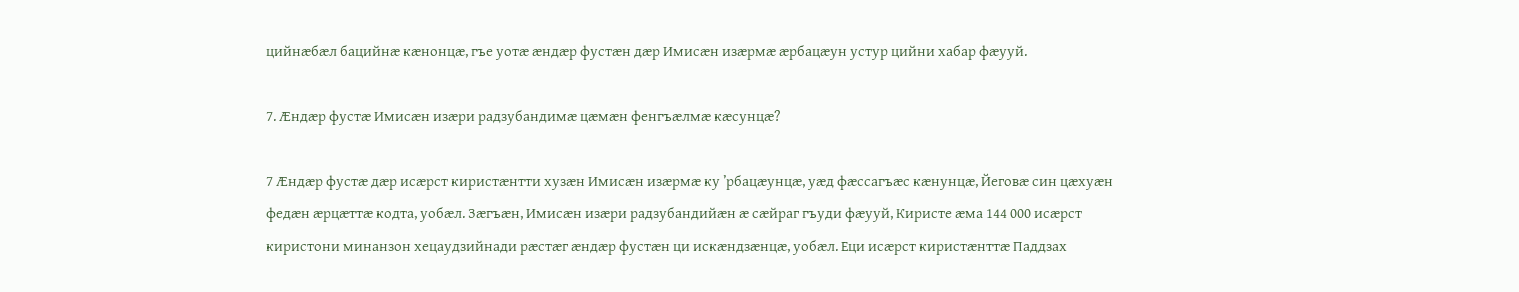цийнӕбӕл бацийнӕ кӕнонцӕ, гъе уотӕ ӕндӕр фустӕн дӕр Имисӕн изӕрмӕ ӕрбацӕун устур цийни хабар фӕууй.

7. Ӕндӕр фустӕ Имисӕн изӕри радзубандимӕ цӕмӕн фенгъӕлмӕ кӕсунцӕ?

7 Ӕндӕр фустӕ дӕр исӕрст киристӕнтти хузӕн Имисӕн изӕрмӕ ку ’рбацӕунцӕ, уӕд фӕссагъӕс кӕнунцӕ, Йеговӕ син цӕхуӕн федӕн ӕрцӕттӕ кодта, уобӕл. Зӕгъӕн, Имисӕн изӕри радзубандийӕн ӕ сӕйраг гъуди фӕууй, Киристе ӕма 144 000 исӕрст киристони минанзон хецаудзийнади рӕстӕг ӕндӕр фустӕн ци искӕндзӕнцӕ, уобӕл. Еци исӕрст киристӕнттӕ Паддзах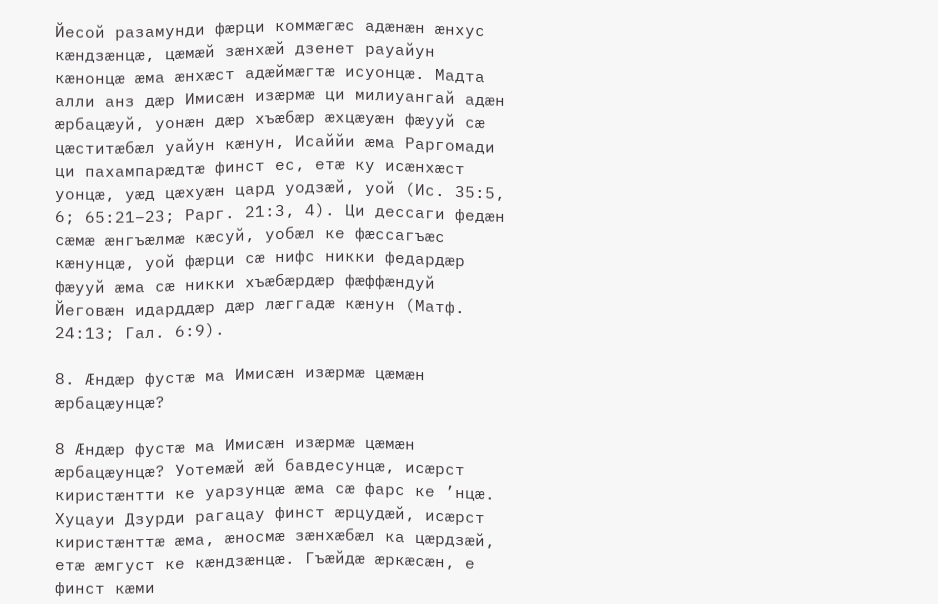Йесой разамунди фӕрци коммӕгӕс адӕнӕн ӕнхус кӕндзӕнцӕ, цӕмӕй зӕнхӕй дзенет рауайун кӕнонцӕ ӕма ӕнхӕст адӕймӕгтӕ исуонцӕ. Мадта алли анз дӕр Имисӕн изӕрмӕ ци милиуангай адӕн ӕрбацӕуй, уонӕн дӕр хъӕбӕр ӕхцӕуӕн фӕууй сӕ цӕститӕбӕл уайун кӕнун, Исаййи ӕма Раргомади ци пахампарӕдтӕ финст ес, етӕ ку исӕнхӕст уонцӕ, уӕд цӕхуӕн цард уодзӕй, уой (Ис. 35:5, 6; 65:21–23; Рарг. 21:3, 4). Ци дессаги федӕн сӕмӕ ӕнгъӕлмӕ кӕсуй, уобӕл ке фӕссагъӕс кӕнунцӕ, уой фӕрци сӕ нифс никки федардӕр фӕууй ӕма сӕ никки хъӕбӕрдӕр фӕффӕндуй Йеговӕн идарддӕр дӕр лӕггадӕ кӕнун (Матф. 24:13; Гал. 6:9).

8. Ӕндӕр фустӕ ма Имисӕн изӕрмӕ цӕмӕн ӕрбацӕунцӕ?

8 Ӕндӕр фустӕ ма Имисӕн изӕрмӕ цӕмӕн ӕрбацӕунцӕ? Уотемӕй ӕй бавдесунцӕ, исӕрст киристӕнтти ке уарзунцӕ ӕма сӕ фарс ке ’нцӕ. Хуцауи Дзурди рагацау финст ӕрцудӕй, исӕрст киристӕнттӕ ӕма, ӕносмӕ зӕнхӕбӕл ка цӕрдзӕй, етӕ ӕмгуст ке кӕндзӕнцӕ. Гъӕйдӕ ӕркӕсӕн, е финст кӕми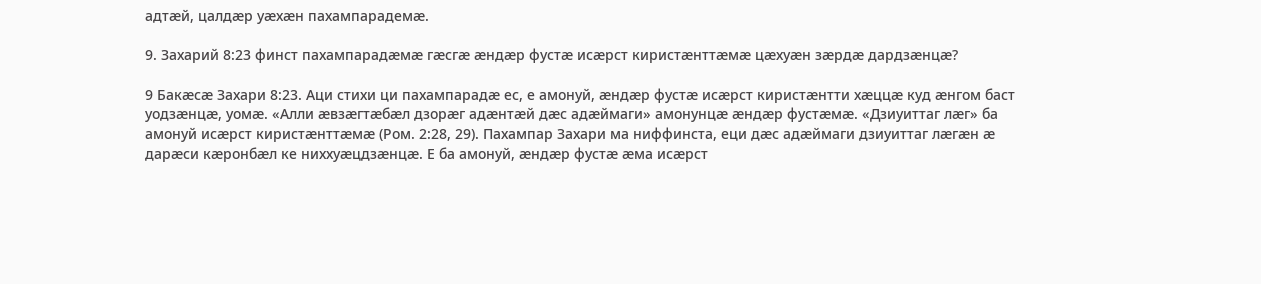адтӕй, цалдӕр уӕхӕн пахампарадемӕ.

9. Захарий 8:23 финст пахампарадӕмӕ гӕсгӕ ӕндӕр фустӕ исӕрст киристӕнттӕмӕ цӕхуӕн зӕрдӕ дардзӕнцӕ?

9 Бакӕсӕ Захари 8:23. Аци стихи ци пахампарадӕ ес, е амонуй, ӕндӕр фустӕ исӕрст киристӕнтти хӕццӕ куд ӕнгом баст уодзӕнцӕ, уомӕ. «Алли ӕвзӕгтӕбӕл дзорӕг адӕнтӕй дӕс адӕймаги» амонунцӕ ӕндӕр фустӕмӕ. «Дзиуиттаг лӕг» ба амонуй исӕрст киристӕнттӕмӕ (Ром. 2:28, 29). Пахампар Захари ма ниффинста, еци дӕс адӕймаги дзиуиттаг лӕгӕн ӕ дарӕси кӕронбӕл ке ниххуӕцдзӕнцӕ. Е ба амонуй, ӕндӕр фустӕ ӕма исӕрст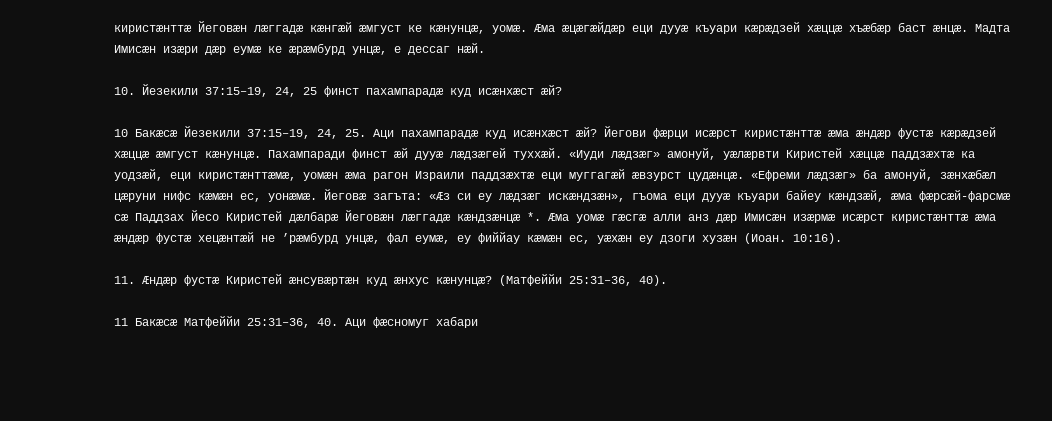киристӕнттӕ Йеговӕн лӕггадӕ кӕнгӕй ӕмгуст ке кӕнунцӕ, уомӕ. Ӕма ӕцӕгӕйдӕр еци дууӕ къуари кӕрӕдзей хӕццӕ хъӕбӕр баст ӕнцӕ. Мадта Имисӕн изӕри дӕр еумӕ ке ӕрӕмбурд унцӕ, е дессаг нӕй.

10. Йезекили 37:15–19, 24, 25 финст пахампарадӕ куд исӕнхӕст ӕй?

10 Бакӕсӕ Йезекили 37:15–19, 24, 25. Аци пахампарадӕ куд исӕнхӕст ӕй? Йегови фӕрци исӕрст киристӕнттӕ ӕма ӕндӕр фустӕ кӕрӕдзей хӕццӕ ӕмгуст кӕнунцӕ. Пахампаради финст ӕй дууӕ лӕдзӕгей туххӕй. «Иуди лӕдзӕг» амонуй, уӕлӕрвти Киристей хӕццӕ паддзӕхтӕ ка уодзӕй, еци киристӕнттӕмӕ, уомӕн ӕма рагон Израили паддзӕхтӕ еци муггагӕй ӕвзурст цудӕнцӕ. «Ефреми лӕдзӕг» ба амонуй, зӕнхӕбӕл цӕруни нифс кӕмӕн ес, уонӕмӕ. Йеговӕ загъта: «Ӕз си еу лӕдзӕг искӕндзӕн», гъома еци дууӕ къуари байеу кӕндзӕй, ӕма фӕрсӕй-фарсмӕ сӕ Паддзах Йесо Киристей дӕлбарӕ Йеговӕн лӕггадӕ кӕндзӕнцӕ *. Ӕма уомӕ гӕсгӕ алли анз дӕр Имисӕн изӕрмӕ исӕрст киристӕнттӕ ӕма ӕндӕр фустӕ хецӕнтӕй не ’рӕмбурд унцӕ, фал еумӕ, еу фиййау кӕмӕн ес, уӕхӕн еу дзоги хузӕн (Иоан. 10:16).

11. Ӕндӕр фустӕ Киристей ӕнсувӕртӕн куд ӕнхус кӕнунцӕ? (Матфеййи 25:31–36, 40).

11 Бакӕсӕ Матфеййи 25:31–36, 40. Аци фӕсномуг хабари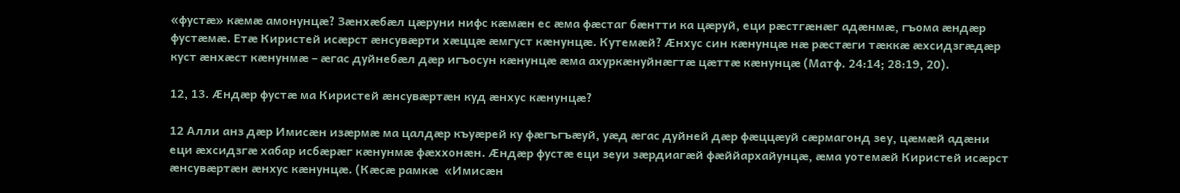«фустӕ» кӕмӕ амонунцӕ? Зӕнхӕбӕл цӕруни нифс кӕмӕн ес ӕма фӕстаг бӕнтти ка цӕруй, еци рӕстгӕнӕг адӕнмӕ, гъома ӕндӕр фустӕмӕ. Етӕ Киристей исӕрст ӕнсувӕрти хӕццӕ ӕмгуст кӕнунцӕ. Кутемӕй? Ӕнхус син кӕнунцӕ нӕ рӕстӕги тӕккӕ ӕхсидзгӕдӕр куст ӕнхӕст кӕнунмӕ – ӕгас дуйнебӕл дӕр игъосун кӕнунцӕ ӕма ахуркӕнуйнӕгтӕ цӕттӕ кӕнунцӕ (Матф. 24:14; 28:19, 20).

12, 13. Ӕндӕр фустӕ ма Киристей ӕнсувӕртӕн куд ӕнхус кӕнунцӕ?

12 Алли анз дӕр Имисӕн изӕрмӕ ма цалдӕр къуӕрей ку фӕгъгъӕуй, уӕд ӕгас дуйней дӕр фӕццӕуй сӕрмагонд зеу, цӕмӕй адӕни еци ӕхсидзгӕ хабар исбӕрӕг кӕнунмӕ фӕххонӕн. Ӕндӕр фустӕ еци зеуи зӕрдиагӕй фӕййархайунцӕ, ӕма уотемӕй Киристей исӕрст ӕнсувӕртӕн ӕнхус кӕнунцӕ. (Кӕсӕ рамкӕ  «Имисӕн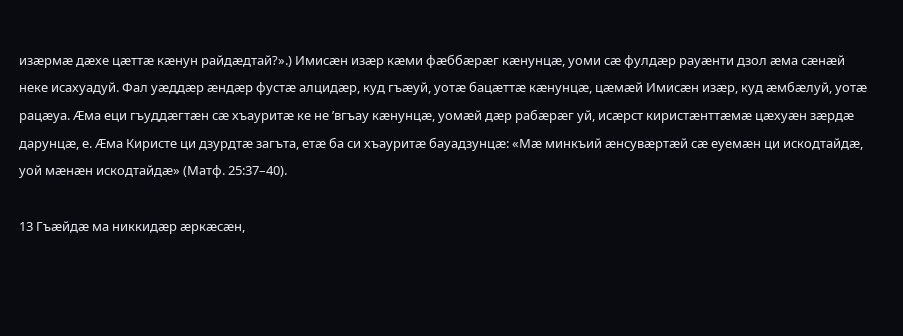изӕрмӕ дӕхе цӕттӕ кӕнун райдӕдтай?».) Имисӕн изӕр кӕми фӕббӕрӕг кӕнунцӕ, уоми сӕ фулдӕр рауӕнти дзол ӕма сӕнӕй неке исахуадуй. Фал уӕддӕр ӕндӕр фустӕ алцидӕр, куд гъӕуй, уотӕ бацӕттӕ кӕнунцӕ, цӕмӕй Имисӕн изӕр, куд ӕмбӕлуй, уотӕ рацӕуа. Ӕма еци гъуддӕгтӕн сӕ хъауритӕ ке не ’вгъау кӕнунцӕ, уомӕй дӕр рабӕрӕг уй, исӕрст киристӕнттӕмӕ цӕхуӕн зӕрдӕ дарунцӕ, е. Ӕма Киристе ци дзурдтӕ загъта, етӕ ба си хъауритӕ бауадзунцӕ: «Мӕ минкъий ӕнсувӕртӕй сӕ еуемӕн ци искодтайдӕ, уой мӕнӕн искодтайдӕ» (Матф. 25:37–40).

13 Гъӕйдӕ ма никкидӕр ӕркӕсӕн,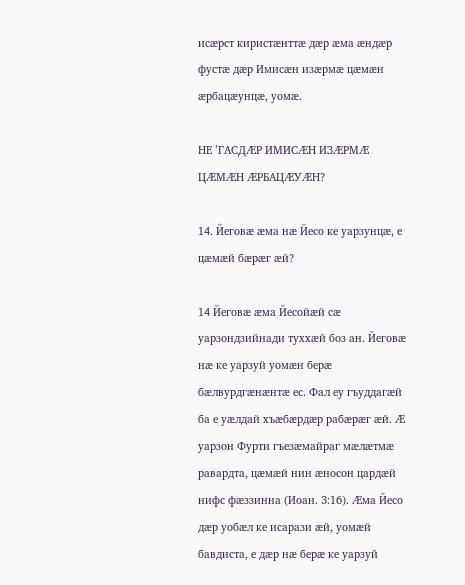исӕрст киристӕнттӕ дӕр ӕма ӕндӕр фустӕ дӕр Имисӕн изӕрмӕ цӕмӕн ӕрбацӕунцӕ, уомӕ.

НЕ ’ГАСДӔР ИМИСӔН ИЗӔРМӔ ЦӔМӔН ӔРБАЦӔУӔН?

14. Йеговӕ ӕма нӕ Йесо ке уарзунцӕ, е цӕмӕй бӕрӕг ӕй?

14 Йеговӕ ӕма Йесойӕй сӕ уарзондзийнади туххӕй боз ан. Йеговӕ нӕ ке уарзуй уомӕн берӕ бӕлвурдгӕнӕнтӕ ес. Фал еу гъуддагӕй ба е уӕлдай хъӕбӕрдӕр рабӕрӕг ӕй. Ӕ уарзон Фурти гъезӕмайраг мӕлӕтмӕ равардта, цӕмӕй нин ӕносон цардӕй нифс фӕззинна (Иоан. 3:16). Ӕма Йесо дӕр уобӕл ке исарази ӕй, уомӕй бавдиста, е дӕр нӕ берӕ ке уарзуй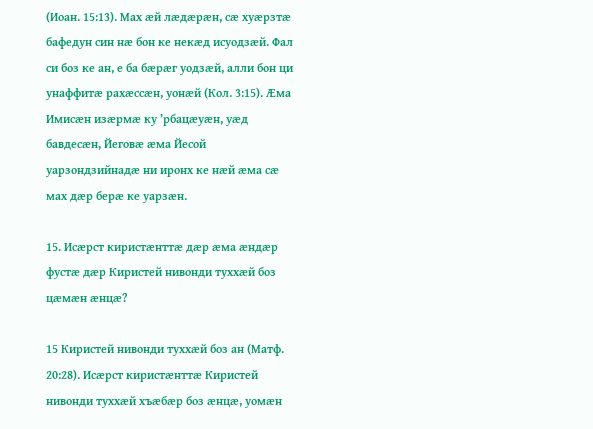(Иоан. 15:13). Мах ӕй лӕдӕрӕн, сӕ хуӕрзтӕ бафедун син нӕ бон ке некӕд исуодзӕй. Фал си боз ке ан, е ба бӕрӕг уодзӕй, алли бон ци унаффитӕ рахӕссӕн, уонӕй (Кол. 3:15). Ӕма Имисӕн изӕрмӕ ку ’рбацӕуӕн, уӕд бавдесӕн, Йеговӕ ӕма Йесой уарзондзийнадӕ ни иронх ке нӕй ӕма сӕ мах дӕр берӕ ке уарзӕн.

15. Исӕрст киристӕнттӕ дӕр ӕма ӕндӕр фустӕ дӕр Киристей нивонди туххӕй боз цӕмӕн ӕнцӕ?

15 Киристей нивонди туххӕй боз ан (Матф. 20:28). Исӕрст киристӕнттӕ Киристей нивонди туххӕй хъӕбӕр боз ӕнцӕ, уомӕн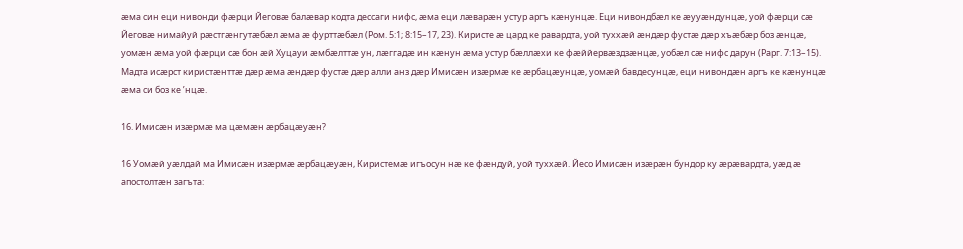ӕма син еци нивонди фӕрци Йеговӕ балӕвар кодта дессаги нифс, ӕма еци лӕварӕн устур аргъ кӕнунцӕ. Еци нивондбӕл ке ӕууӕндунцӕ, уой фӕрци сӕ Йеговӕ нимайуй рӕстгӕнгутӕбӕл ӕма ӕ фурттӕбӕл (Ром. 5:1; 8:15–17, 23). Киристе ӕ цард ке равардта, уой туххӕй ӕндӕр фустӕ дӕр хъӕбӕр боз ӕнцӕ, уомӕн ӕма уой фӕрци сӕ бон ӕй Хуцауи ӕмбӕлттӕ ун, лӕггадӕ ин кӕнун ӕма устур бӕллӕхи ке фӕййервӕздзӕнцӕ, уобӕл сӕ нифс дарун (Рарг. 7:13–15). Мадта исӕрст киристӕнттӕ дӕр ӕма ӕндӕр фустӕ дӕр алли анз дӕр Имисӕн изӕрмӕ ке ӕрбацӕунцӕ, уомӕй бавдесунцӕ, еци нивондӕн аргъ ке кӕнунцӕ ӕма си боз ке ’нцӕ.

16. Имисӕн изӕрмӕ ма цӕмӕн ӕрбацӕуӕн?

16 Уомӕй уӕлдай ма Имисӕн изӕрмӕ ӕрбацӕуӕн, Киристемӕ игъосун нӕ ке фӕндуй, уой туххӕй. Йесо Имисӕн изӕрӕн бундор ку ӕрӕвардта, уӕд ӕ апостолтӕн загъта: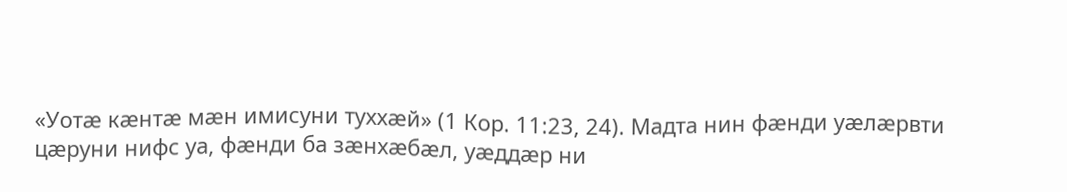«Уотӕ кӕнтӕ мӕн имисуни туххӕй» (1 Кор. 11:23, 24). Мадта нин фӕнди уӕлӕрвти цӕруни нифс уа, фӕнди ба зӕнхӕбӕл, уӕддӕр ни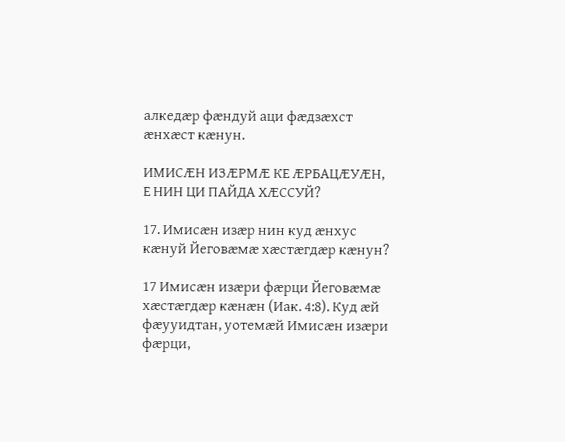алкедӕр фӕндуй аци фӕдзӕхст ӕнхӕст кӕнун.

ИМИСӔН ИЗӔРМӔ КЕ ӔРБАЦӔУӔН, Е НИН ЦИ ПАЙДА ХӔССУЙ?

17. Имисӕн изӕр нин куд ӕнхус кӕнуй Йеговӕмӕ хӕстӕгдӕр кӕнун?

17 Имисӕн изӕри фӕрци Йеговӕмӕ хӕстӕгдӕр кӕнӕн (Иак. 4:8). Куд ӕй фӕууидтан, уотемӕй Имисӕн изӕри фӕрци,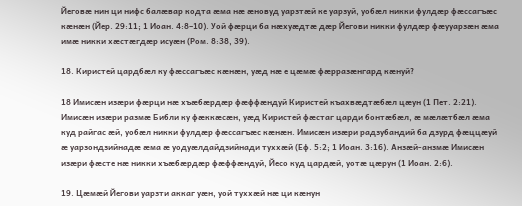Йеговӕ нин ци нифс балӕвар кодта ӕма нӕ ӕновуд уарзтӕй ке уарзуй, уобӕл никки фулдӕр фӕссагъӕс кӕнӕн (Йер. 29:11; 1 Иоан. 4:8–10). Уой фӕрци ба нӕхуӕдтӕ дӕр Йегови никки фулдӕр фӕууарзӕн ӕма имӕ никки хӕстӕгдӕр исуӕн (Ром. 8:38, 39).

18. Киристей цардбӕл ку фӕссагъӕс кӕнӕн, уӕд нӕ е цӕмӕ фӕрразӕнгард кӕнуй?

18 Имисӕн изӕри фӕрци нӕ хъӕбӕрдӕр фӕффӕндуй Киристей къахвӕдтӕбӕл цӕун (1 Пет. 2:21). Имисӕн изӕри размӕ Библи ку фӕккӕсӕн, уӕд Киристей фӕстаг царди бонтӕбӕл, ӕ мӕлӕтбӕл ӕма куд райгас ӕй, уобӕл никки фулдӕр фӕссагъӕс кӕнӕн. Имисӕн изӕри радзубандий ба дзурд фӕццӕуй ӕ уарзондзийнадӕ ӕма ӕ уодуӕлдайдзийнади туххӕй (Еф. 5:2; 1 Иоан. 3:16). Анзӕй-анзмӕ Имисӕн изӕри фӕсте нӕ никки хъӕбӕрдӕр фӕффӕндуй, Йесо куд цардӕй, уотӕ цӕрун (1 Иоан. 2:6).

19. Цӕмӕй Йегови уарзти аккаг уӕн, уой туххӕй нӕ ци кӕнун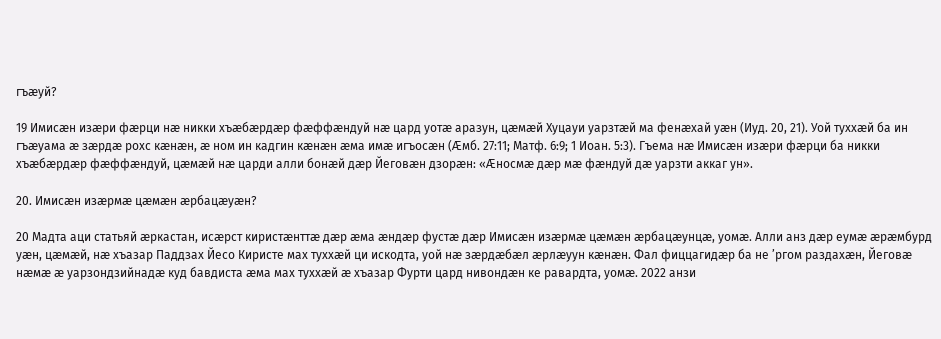гъӕуй?

19 Имисӕн изӕри фӕрци нӕ никки хъӕбӕрдӕр фӕффӕндуй нӕ цард уотӕ аразун, цӕмӕй Хуцауи уарзтӕй ма фенӕхай уӕн (Иуд. 20, 21). Уой туххӕй ба ин гъӕуама ӕ зӕрдӕ рохс кӕнӕн, ӕ ном ин кадгин кӕнӕн ӕма имӕ игъосӕн (Ӕмб. 27:11; Матф. 6:9; 1 Иоан. 5:3). Гъема нӕ Имисӕн изӕри фӕрци ба никки хъӕбӕрдӕр фӕффӕндуй, цӕмӕй нӕ царди алли бонӕй дӕр Йеговӕн дзорӕн: «Ӕносмӕ дӕр мӕ фӕндуй дӕ уарзти аккаг ун».

20. Имисӕн изӕрмӕ цӕмӕн ӕрбацӕуӕн?

20 Мадта аци статьяй ӕркастан, исӕрст киристӕнттӕ дӕр ӕма ӕндӕр фустӕ дӕр Имисӕн изӕрмӕ цӕмӕн ӕрбацӕунцӕ, уомӕ. Алли анз дӕр еумӕ ӕрӕмбурд уӕн, цӕмӕй, нӕ хъазар Паддзах Йесо Киристе мах туххӕй ци искодта, уой нӕ зӕрдӕбӕл ӕрлӕуун кӕнӕн. Фал фиццагидӕр ба не ’ргом раздахӕн, Йеговӕ нӕмӕ ӕ уарзондзийнадӕ куд бавдиста ӕма мах туххӕй ӕ хъазар Фурти цард нивондӕн ке равардта, уомӕ. 2022 анзи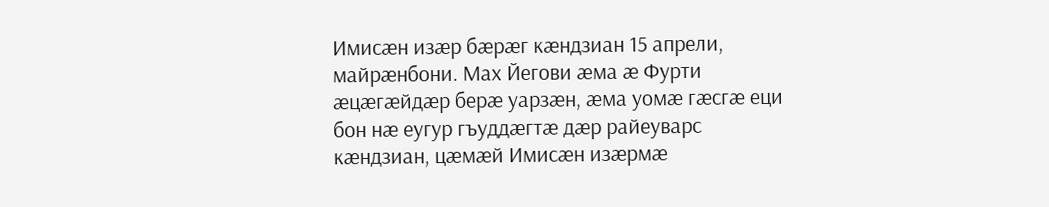Имисӕн изӕр бӕрӕг кӕндзиан 15 апрели, майрӕнбони. Мах Йегови ӕма ӕ Фурти ӕцӕгӕйдӕр берӕ уарзӕн, ӕма уомӕ гӕсгӕ еци бон нӕ еугур гъуддӕгтӕ дӕр райеуварс кӕндзиан, цӕмӕй Имисӕн изӕрмӕ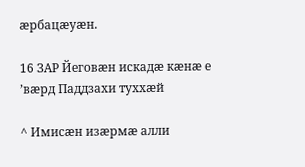ӕрбацӕуӕн.

16 ЗАР Йеговӕн искадӕ кӕнӕ е ’вӕрд Паддзахи туххӕй

^ Имисӕн изӕрмӕ алли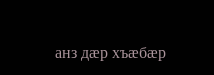анз дӕр хъӕбӕр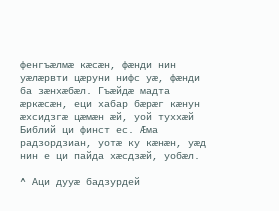фенгъӕлмӕ кӕсӕн, фӕнди нин уӕлӕрвти цӕруни нифс уӕ, фӕнди ба зӕнхӕбӕл. Гъӕйдӕ мадта ӕркӕсӕн, еци хабар бӕрӕг кӕнун ӕхсидзгӕ цӕмӕн ӕй, уой туххӕй Библий ци финст ес. Ӕма радзордзиан, уотӕ ку кӕнӕн, уӕд нин е ци пайда хӕсдзӕй, уобӕл.

^ Аци дууӕ бадзурдей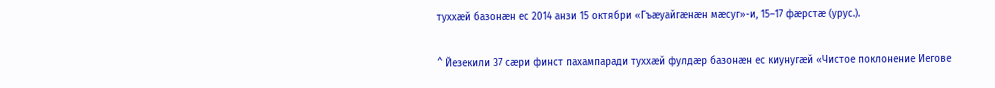туххӕй базонӕн ес 2014 анзи 15 октябри «Гъӕуайгӕнӕн мӕсуг»-и, 15–17 фӕрстӕ (урус.).

^ Йезекили 37 сӕри финст пахампаради туххӕй фулдӕр базонӕн ес киунугӕй «Чистое поклонение Иегове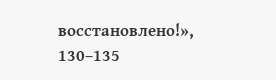восстановлено!», 130–135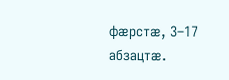фӕрстӕ, 3–17 абзацтӕ.